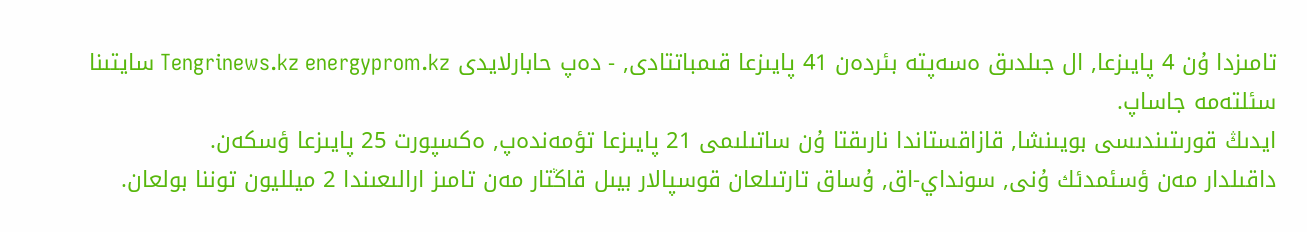تامىزدا ۇن 4 پايىزعا, ال جىلدىق ەسەپتە بئردەن 41 پايىزعا قىمباتتادى, - دەپ حابارلايدى Tengrinews.kz energyprom.kz سايتىنا سئلتەمە جاساپ.
ايدىڭ قورىتىندىسى بويىنشا, قازاقستاندا نارىقتا ۇن ساتىلىمى 21 پايىزعا تؤمەندەپ, ەكسپورت 25 پايىزعا ؤسكەن.
داقىلدار مەن ؤسئمدئك ۇنى, سونداي-اق, ۇساق تارتىلعان قوسپالار بيىل قاڭتار مەن تامىز ارالىعىندا 2 ميلليون توننا بولعان.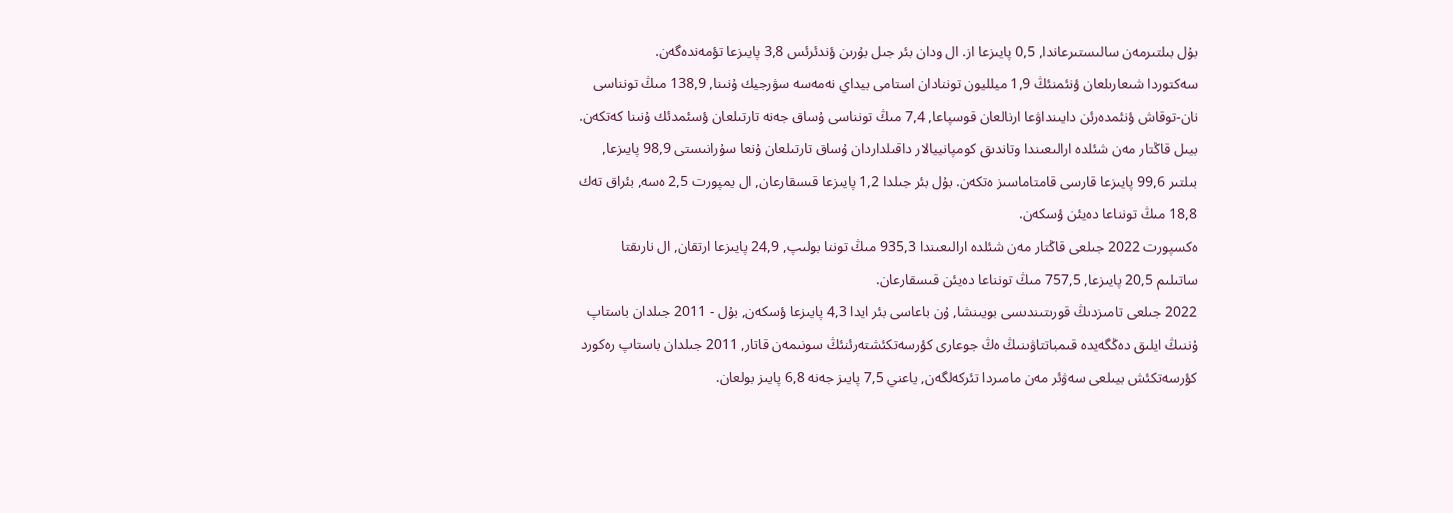بۇل بىلتىرمەن سالىستىرعاندا, 0,5 پايىزعا از. ال ودان بئر جىل بۇرىن ؤندئرئس 3,8 پايىزعا تؤمەندەگەن.
سەكتوردا شىعارىلعان ؤنئمنئڭ 1,9 ميلليون توننادان استامى بيداي نەمەسە سۋرجيك ۇنىنا, 138,9 مىڭ تونناسى نان-توقاش ؤنئمدەرئن دايىنداۋعا ارنالعان قوسپاعا, 7,4 مىڭ تونناسى ۇساق جەنە تارتىلعان ؤسئمدئك ۇنىنا كەتكەن.
بيىل قاڭتار مەن شئلدە ارالىعىندا وتاندىق كومپانييالار داقىلداردان ۇساق تارتىلعان ۇنعا سۇرانىستى 98,9 پايىزعا, بىلتىر 99,6 پايىزعا قارسى قامتاماسىز ەتكەن. بۇل بئر جىلدا 1,2 پايىزعا قىسقارعان, ال يمپورت 2,5 ەسە, بئراق تەك 18,8 مىڭ تونناعا دەيئن ؤسكەن.
ەكسپورت 2022 جىلعى قاڭتار مەن شئلدە ارالىعىندا 935,3 مىڭ توننا بولىپ, 24,9 پايىزعا ارتقان, ال نارىقتا ساتىلىم 20,5 پايىزعا, 757,5 مىڭ تونناعا دەيئن قىسقارعان.
2022 جىلعى تامىزدىڭ قورىتىندىسى بويىنشا, ۇن باعاسى بئر ايدا 4,3 پايىزعا ؤسكەن, بۇل - 2011 جىلدان باستاپ ۇننىڭ ايلىق دەڭگەيدە قىمباتتاۋىنىڭ ەڭ جوعارى كؤرسەتكئشتەرئنئڭ سونىمەن قاتار, 2011 جىلدان باستاپ رەكورد كؤرسەتكئش بيىلعى سەۋئر مەن مامىردا تئركەلگەن, ياعني 7,5 پايىز جەنە 6,8 پايىز بولعان.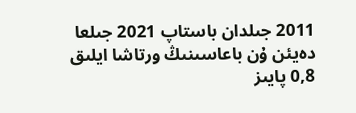2011 جىلدان باستاپ 2021 جىلعا دەيئن ۇن باعاسىنىڭ ورتاشا ايلىق 0,8 پايىز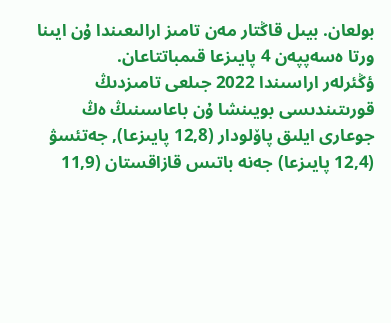بولعان. بيىل قاڭتار مەن تامىز ارالىعىندا ۇن ايىنا ورتا ەسەپپەن 4 پايىزعا قىمباتتاعان.
ؤڭئرلەر اراسىندا 2022 جىلعى تامىزدىڭ قورىتىندىسى بويىنشا ۇن باعاسىنىڭ ەڭ جوعارى ايلىق پاۆلودار (12,8 پايىزعا), جەتئسۋ (12,4 پايىزعا) جەنە باتىس قازاقستان (11,9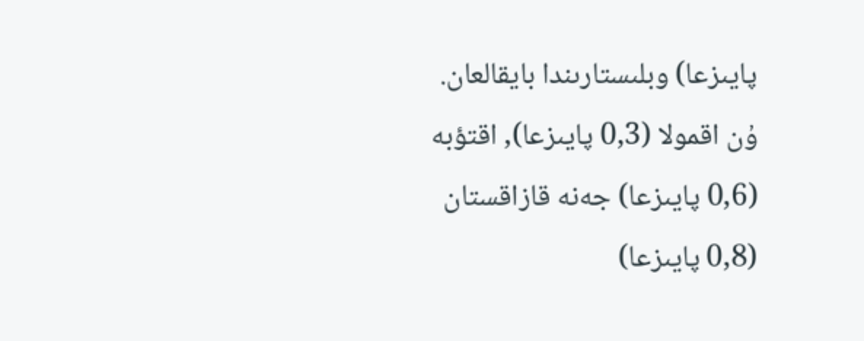پايىزعا) وبلىستارىندا بايقالعان. ۇن اقمولا (0,3 پايىزعا), اقتؤبە (0,6 پايىزعا) جەنە قازاقستان (0,8 پايىزعا)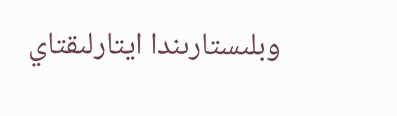وبلىستارىندا ايتارلىقتاي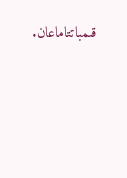قىمباتتاماعان.